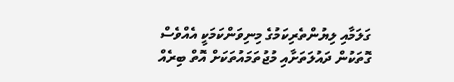ގަލަމާއި ލިޔުންތެރިކަމުގެ މިނިވަންކަމަކީ އެއްވެސް ގޮތަކުން ދައުލަތަށާއި މުޖުތަމައުތަކަށް އޮތް ބިރެއް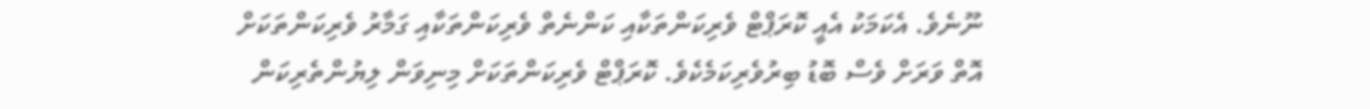ނޫނެވެ. އެކަމަކު އެއީ ކޮރަޕްޓް ވެރިކަންތަކާއި ކަންނެތް ވެރިކަންތަކާއި ގަމާރު ވެރިކަންތަކަށް އޮތް ވަރަށް ވެސް ބޮޑު ބިރުވެރިކަމެކެވެ. ކޮރަޕްޓް ވެރިކަންތަކަށް މިނިވަން ލިޔުންތެރިކަން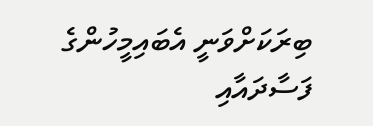ބިރަކަށްވަނީ އެބައިމީހުންގެ ފަސާދައާއި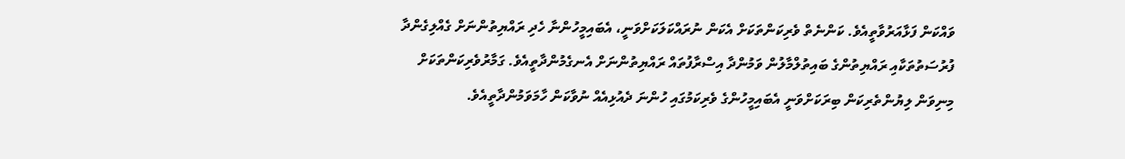ވައްކަން ފަޅާއަރުވާތީއެވެ. ކަންނެތް ވެރިކަންތަކަށް އެކަން ނުރައްކަލަކަށްވަނީ، އެބައިމީހުންނާ ހެދި ރައްޔިތުންނަށް ގެއްލިގެންދާ ފުރުސަތުތަކާއި ރައްޔިތުންގެ ބައިތުލްމާލުން ވަމުންދާ އިސްރާފުތައް ރައްޔިތުންނަށް އެނގެމުންދާތީއެވެ. ގަމާރުވެރިކަންތަކަށް މިނިވަން ލިޔުންތެރިކަން ބިރަކަށްވަނީ އެބައިމީހުންގެ ވެރިކަމުގައި ހުންނަ ދެއުޅިއެއް ނުވާކަން ހާމަވަމުންދާތީއެވެ.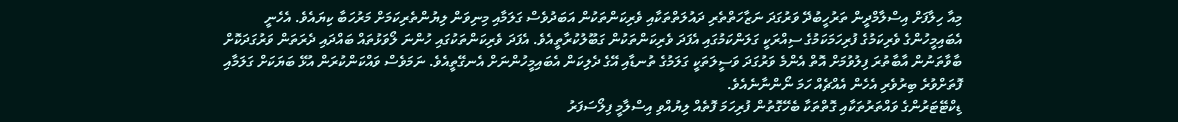މިއާ ހިލާފަށް އިސްލާމްދީން ތަރުހީބުދޭ ވަރުގަދަ ނަޒާހަތްތެރި ދައުލަތްތަކާއި ވެރިކަންތަކުން އަބަދުވެސް ގަލަމާއި މިނިވަން ލިޔުންތެރިކަމަށް މަރުހަބާ ކިޔައެވެ. އެހެނީ އެބައިމީހުންގެ ވެރިކަމުގެ ފުރިހަމަކަމުގެ ސިއްރަކީ ގަލަންކަމުގައި އެފަދަ ވެރިކަންތަކުން ގަބޫލުކުރާތީއެވެ. އެފަދަ ވެރިކަންތަކުގައި ހުންނަ ލޯވަޅުތައް ބައްދައި ދެރަތަން ވަރުގަދަކޮށް ބާވާތަނުން އާބާތުރަ ފިލުވުމަށް އޮތް އެންމެ ވަރުގަދަ ވަސީލަތަކީ ގަލަމުގެ ތުނޑާއި އޭގެ ދެލިކަން އެބައިމީހުންނަށް އެނގޭތީއެވެ. ނަމަވެސް ވައްކަންކުރަން އުޅޭ ބަޔަކަށް ގަލަމާއި ފޮތަށްވުރެ ބިރުވެރި އެހެން އެއްޗެއް ހަމަ ނޯންނާނެއެވެ.
ޑިކްޓޭޓަރުންގެ ވައްތަރުތަކާއި ގޮތްތަކާ ބެހޭގޮތުން ފުރިހަމަ ފޮތެއް ލިޔުއްވި އިސްލާމީ ފިލޯސަފަރު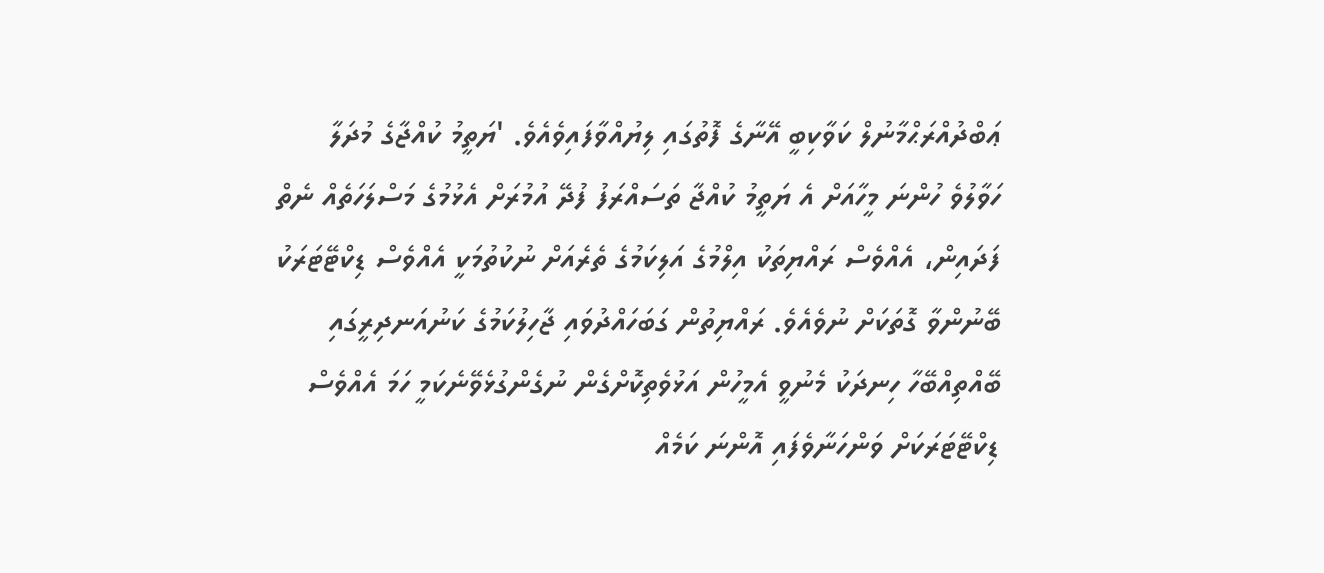ޢަބްދުއްރަޙްމާނުލް ކަވާކިބީ އޭނާގެ ފޮތުގައި ލިޔުއްވާފައިވެއެވެ. 'ޔަތީމު ކުއްޖާގެ މުދަލާ ހަވާލުވެ ހުންނަ މީހާއަށް އެ ޔަތީމު ކުއްޖާ ތަސައްރަފު ފުދޭ އުމުރަށް އެޅުމުގެ މަސްލަހަތެއް ނެތް ފަދައިން، އެއްވެސް ރައްޔިތަކު އިލްމުގެ އަލިކަމުގެ ތެރެއަށް ނުކުތުމަކީ އެއްވެސް ޑިކްޓޭޓަރަކު ބޭނުންވާ ގޮތަކަށް ނުވެއެވެ. ރައްޔިތުން ގަބަހައްދުވައި ޖާހިލުކަމުގެ ކަނުއަނދިރީގައި ބޭއްތިއްބޭހާ ހިނދަކު މެނުވީ އެމީހުން އަޅުވެތިކޮށްގެން ނުގެންގުޅެވޭނެކަމީ ހަމަ އެއްވެސް ޑިކްޓޭޓަރަކަށް ވަންހަނާވެފައި އޮންނަ ކަމެއް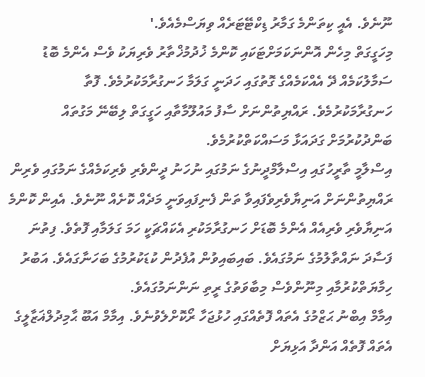ނޫނެވެ. އެއީ ކިތަންމެ ގަމާރު ޑިކްޓޭޓަރެއް ވިޔަސްމެއެވެ.'
މިހަގީގަތް މިހެން އޮންނަކަމަށްޓަކައި ކޮންމެ ޚުދުމުޚްތާރު ވެރިޔަކު ވެސް އެންމެ ބޮޑު ސަމާލުކަމެއް ދޭ އެއްކަމެއްގެ ގޮތުގައި ހަދަނީ ގަލަމާ ހަނގުރާމަކުރުމެވެ. ފޮތާ ހަނގުރާމަކުރުމެވެ. ރައްޔިތުންނަށް ސާފު މައުލޫމާތާއި ހަގީގަތް ލިބޭނޭ މަގުތައް ބަންދުކުރުމަށް ގަދައަޅާ މަސައްކަތްކުރުމެވެ.
އިސްލާމީ ތާރީހުގައި އިސްލާމްދީނުގެ ނަމުގައި ނުހަނު ދީންވެރި ވެރިކަމެއްގެ ނަމުގައި ވެރިން ރައްޔިތުންނަށް އަނިޔާވެރިވެފައިވާ ތަން ފެނިފައިވަނީ މަދެއް ކޮށެއް ނޫނެވެ. އެއިން ކޮންމެ އަނިޔާވެރި ވެރިއެއް އެންމެ ބޮޑަށް ހަނގުރާމަކުރި އެކައްޗަކީ ހަމަ ގަލަމާއި ފޮތެވެ. ފިތުނަ ފަސާދަ ނައްތާލުމުގެ ނަމުގައެވެ. ބައިބައިވުން އުފެދުން ކުޑަކުރުމުގެ ބަހަނާގައެވެ. އަބުރު ހިމާޔަތްކުރުމާއި މިނޫންވެސް މިބާވަތުގެ ރީތި ނަންނަމުގައެވެ.
އިމާމް އިބްނު ޙަޒްމުގެ އެތައް ފޮތެއްގައި ހުޅުޖަހާ ރޯކޮށްލެވުނެވެ. އިމާމް އަބޫ ޙާމިދުލްޣަޒާލީގެ އެތައް ފޮތެއް އަންދާ އަޅިޔަށް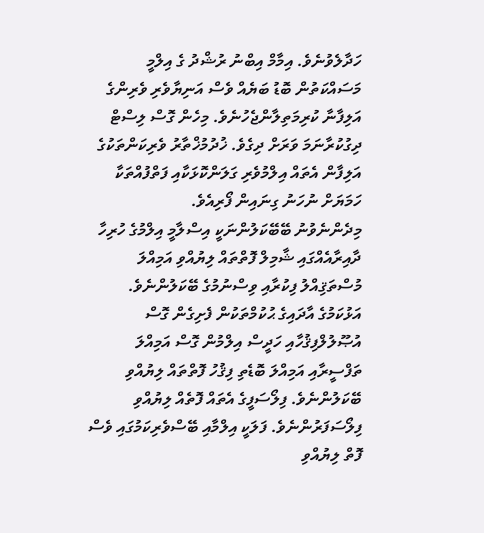ހަދާލެވުނެވެ. އިމާމް އިބްނު ރުޝްދު ގެ އިލްމީ މަސައްކަތުން ބޮޑު ބަޔެއް ވެސް އަނިޔާވެރި ވެރިންގެ އަލިފާނާ ކުރިމަތިލާންޖެހުނެވެ. މިހެން ގޮސް ލިސްޓް ދިގުކުރާނަމަ ވަރަށް ދިގެވެ. ޚުދުމުޚްތާރު ވެރިކަންތަކުގެ އަލިފާން އެތައް އިލްމުވެރި ގަލަންކޮޅަކާއި ފަތްފުއްތަކާ ހަމަޔަށް ނުހަނު ގިނައިން ފޯރިއެވެ.
މިދެންނެވުނު ބޭބޭކަލުންނަކީ އިސްލާމީ އިލްމުގެ ހުރިހާ ދާއިރާއެއްގައި ޝާމިލް ފޮތްތައް ލިޔުއްވި އަމިއްލަ މުސްތަޤިއްލު ފިކުރާއި ވިސްނުމުގެ ބޭކަލުންނެވެ. އަޅުކަމުގެ އާދައިގެ ޙުކުމްތަކުން ފެށިގެން ގޮސް އުޞޫލުލްފިޤުހާއި ހަދީސް އިލްމުން ގޮސް އަމިއްލަ ތަފްސީރާއި އަމިއްލަ ބޮޑެތި ފިޤުހު ފޮތްތައް ލިޔުއްވި ބޭކަލުންނެވެ. ފިލޯސަފީގެ އެތައް ފޮތެއް ލިޔުއްވި ފިލޯސަފަރުންނެވެ. ފަލަކީ އިލްމާއި ބޭސްވެރިކަމުގައި ވެސް ފޮތް ލިޔުއްވި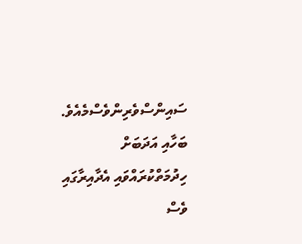ސައިންސްވެރިންވެސްމެއެވެ. ބަހާއި އަދަބަށް ހިދުމަތްކުރައްވައި އެދާއިރާގައި ވެސް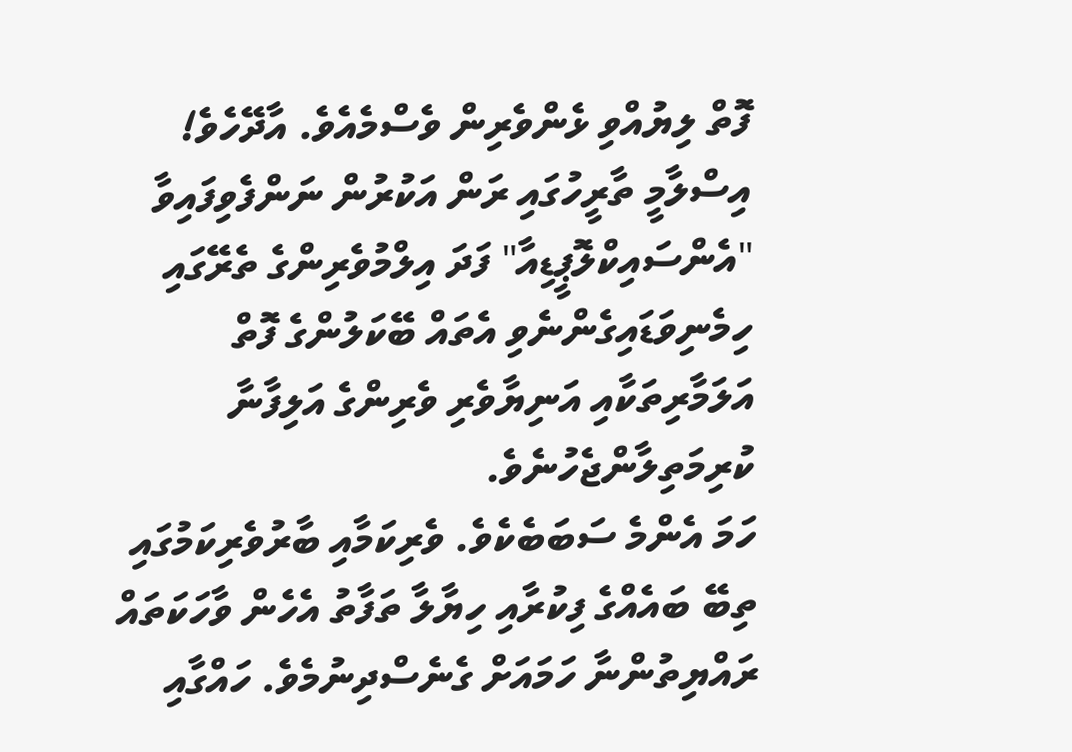ފޮތް ލިޔުއްވި ޅެންވެރިން ވެސްމެއެވެ. އާދޭހެވެ! އިސްލާމީ ތާރީހުގައި ރަން އަކުރުން ނަންފެވިފައިވާ "އެންސައިކްލޮޕީޑިއާ" ފަދަ އިލްމުވެރިންގެ ތެރޭގައި ހިމެނިވަޑައިގެންނެވި އެތައް ބޭކަލުންގެ ފޮތް އަލަމާރިތަކާއި އަނިޔާވެރި ވެރިންގެ އަލިފާނާ ކުރިމަތިލާންޖެހުނެވެ.
ހަމަ އެންމެ ސަބަބެކެވެ. ވެރިކަމާއި ބާރުވެރިކަމުގައި ތިބޭ ބައެއްގެ ފިކުރާއި ހިޔާލާ ތަފާތު އެހެން ވާހަކަތައް ރައްޔިތުންނާ ހަމައަށް ގެނެސްދިނުމެވެ. ހައްގާއި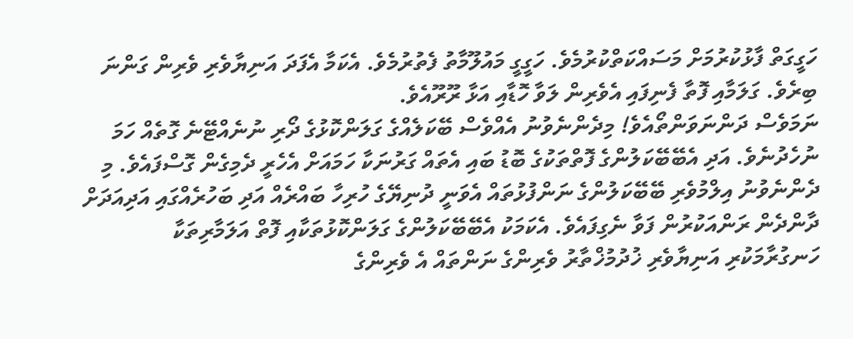ހަގީގަތް ފާޅުކުރުމަށް މަސައްކަތްކުރުމެވެ. ހަގީގީ މައުލޫމާތު ފެތުރުމެވެ. އެކަމާ އެފަދަ އަނިޔާވެރި ވެރިން ގަންނަ ބިރެވެ. ގަލަމާއި ފޮތާ ފެނިފައި އެވެރިން ލަވާ ހޮޑާއި އަޅާ ރޫރޫއެވެ.
ނަމަވެސް ދަންނަވަންތޯއެވެ! މިދެންނެވުނު އެއްވެސް ބޭކަލެއްގެ ގަލަންކޮޅުގެ ދޯރި ނުނެއްޓޭނެ ގޮތެއް ހަމަ ނުހެދުނެވެ. އަދި އެބޭބޭކަލުންގެ ފޮތްތަކުގެ ބޮޑު ބައި އެތައް ގަރުނަކާ ހަމައަށް އެހެރީ ދެމިގެން ގޮސްފައެވެ. މި ދެންނެވުނު އިލްމުވެރި ބޭބޭކަލުންގެ ނަންފުޅުތައް އެވަނީ ދުނިޔޭގެ ހުރިހާ ބައްރެއް އަދި ބަހުރެއްގައި އަދިއަދަށް ދާންދެން ރަންއަކުރުން ފަވާ ނެގިފައެވެ. އެކަމަކު އެބޭބޭކަލުންގެ ގަލަންކޮޅުތަކާއި ފޮތް އަލަމާރިތަކާ ހަނގުރާމަކުރި އަނިޔާވެރި ޚުދުމުޚްތާރު ވެރިންގެ ނަންތައް އެ ވެރިންގެ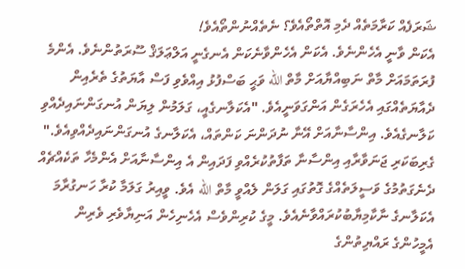ޝަރަފެއް ކަރާމަތެއް ދެމި އޮތްތޯއެވެ؟ ނެތެއްނުންތޯއެވެ!
އެކަން ވާނީ އެހެންނެވެ. އެކަން އެހެންވާނެކަން އެނގެނީ އަލްޢަލަޤް ސޫރަތުންނެވެ. އެންމެ ފުރަތަމައަށް މާތް ނަބިއްޔާއަށް މާތް الله ވަޙީ ބަސްފުޅު އިއްވެވި ފަސް އާޔަތުގެ ތެރެއިން ދެއާޔަތެއްގައި އެހެރަގެން އަންގަވަނީއެވެ. "އެކަލާނގެއީ، ގަލަމުން ލިޔަން އުނގަންނައިދެއްވި ކަލާނގެއެވެ. އިންސާނާއަށް އޭނާ ނުދަންނަ ކަންތައް، އެކަލާނގެ އުނގަންނައިދެއްވިއެވެ."
ގެރިބަކަރި ޖަނަވާރާއި އިންސާނާ ތަފާތުކުރެއްވި ފަދައިން އެ އިންސާނާއަށް އެންމެހާ ތަކެއްޗެއް ދެނެގަތުމުގެ ވަސީލަތެއްގެ ގޮތުގައި ގަލަން ލެއްވީ މާތް الله އެވެ. ވީއިރު ގަލަމާ ކުރާ ހަނގުރާމަ އެކަލާނގެ ނާކާމިޔާބުކުރައްވާނެއެވެ. މީގެ ކުރިންވެސް އެހެނިހެން އަނިޔާވެރި ވެރިން އެމީހުންގެ ރައްޔިތުންގެ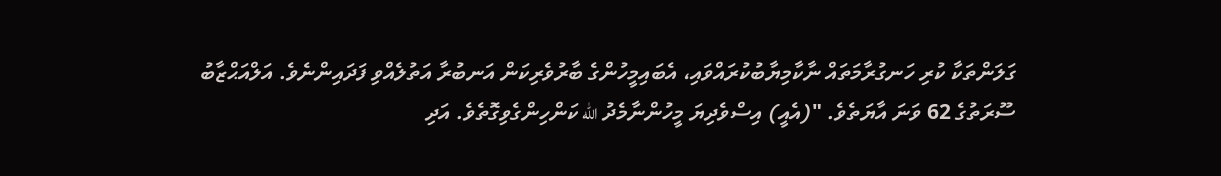ގަލަންތަކާ ކުރި ހަނގުރާމަތައް ނާކާމިޔާބުކުރައްވައި، އެބައިމީހުންގެ ބާރުވެރިކަން އަނބުރާ އަތުލެއްވި ފަދައިންނެވެ. އަލްއަޙްޒާބު ސޫރަތުގެ 62 ވަނަ އާޔަތެވެ. "(އެއީ) އިސްވެދިޔަ މީހުންނާމެދު الله ކަންހިންގެވިގޮތެވެ. އަދި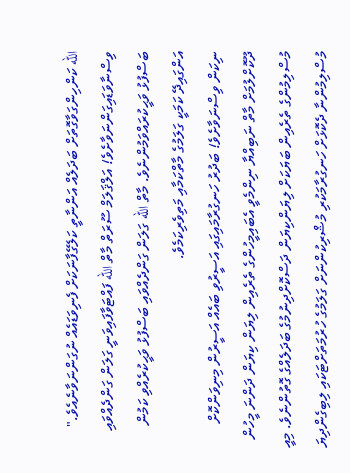الله ކަންހިންގަވާގޮތަށް ބަދަލެއް އަންނާތީ ކަލޭގެފާނަކަށް ފެނިވަޑައެއް ނުގަންނަވާނެއެވެ."
ވިސްނާވަޑައިގަންނަވާށެވެ! އަލްޤަލަމް ސޫރަތް މާތް الله ފައްޓަވާފައިވަނީ ގަލަން ގަންދެއްވައި ބަސްފުޅު ވަޙީކުރައްވަމުންނެވެ. މާތް الله ގަލަން ގަންދެއްވައި ބަސްފުޅު ވަޙީކުރެއްވި ކަމުން އަންގައިދޭ ކަމަކީ ގަލަމުގެ މާތްކަމާއި މަތިވެރިކަމެވެ.
ނިކަން ވިސްނަވާށެވެ! ބަދުރު ހަނގުރާމައިގައި އަސީރުވި ބައެއް އަސީރުން މިނިވަންކޮށް ދޫކޮށްލުމަށް މާތް ނަބިއްޔާ ނިންމެވީ އެބައިމީހުންގެ ތެރެއިން ލިޔަން ކިޔަން ދަންނަ މީހުން މުސްލިމުންގެ ތެރެއިން ބަޔަކަށް ލިޔަންކިޔަން ދަސްކޮށްދިނުމުގެ ބަދަލެއްގެ ގޮތުންނެވެ. މިއީ މުސްލިމުންނާ ދެކޮޅަށް ހަނގުރާމަކުރި މުޝްރިކުންނަށް ގަލަމުގެ ހުރުމަތަށްޓަކައި ލިބިގެންދިޔަ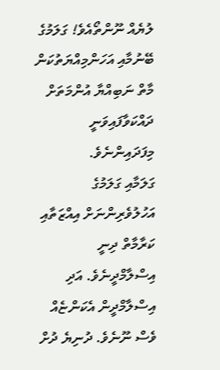ލުޔެއް ނޫންތޯއެވެ! ގަލަމުގެ ބޭނުމާއި އަހަންމިއްޔަތުކަން މާތް ނަބިއްޔާ އުންމަތަށް ދައްކަވާފައިވަނީ މިފަދައިންނެވެ.
ގަލަމާއި ގަލަމުގެ އަހުލުވެރިންނަށް އިއްޒަތާއި ކަރާމާތް ދިނީ އިސްލާމްދީނެވެ. އަދި އިސްލާމްދީން އެކަންޏެއް ވެސް ނޫނެވެ. ދުނިޔެ ދުށް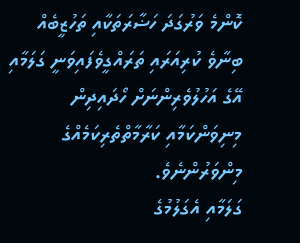ކޮންމެ ވަރުގަދަ ހަޟާރަތަކާއި ތަހުޒީބެއް ބިނާވެ ކުރިއަރައި ތަރައްގީވެފައިވަނީ ގަލަމާއި އޭގެ އަހުލުވެރިންނަށް ހޯދައިދިން މިނިވަންކަމާއި ކަރާމާތްތެރިކަމެއްގެ މިންވަރުންނެވެ.
ގަލަމާއި އެގަލުމުގެ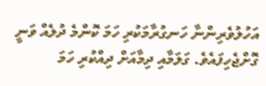އަހުލުވެރިންނާ ހަނގުރާމަކުރި ހަމަ ކޮންމެ ދުލެއް ވަނީ ގޮށްޖެހިފައެވެ. ގަލަމާއި ދިމާއަށް ދިއްކުރި ހަމަ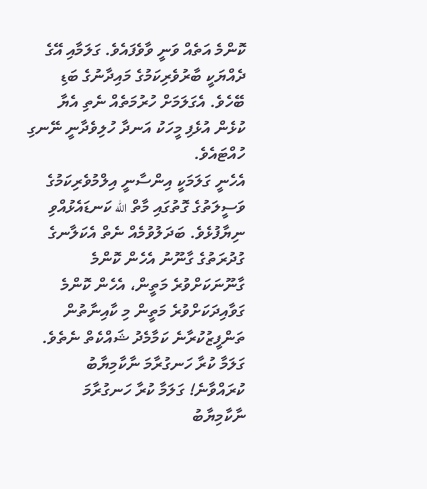ކޮންމެ އަތެއް ވަނީ ވާވެފައެވެ. ގަލަމާއި އޭގެ ދެއްޔަކީ ބާރުވެރިކަމުގެ މައިދާނުގެ ބަޑި ބޭހެވެ. އެގަލަމަށް ހުރުމަތެއް ނެތި އެޔާ ކުޅެން އުޅެފި މީހަކު އަނދާ ހުލިވެދާނީ ނޭނގި ހުއްޓައެވެ.
އެހެނީ ގަލަމަކީ އިންސާނީ އިލްމުވެރިކަމުގެ ވަސީލަތުގެ ގޮތުގައި މާތް الله ކަނޑައެޅުއްވި ނިޔާފުޅެވެ. ބަދަލުވުމެއް ނެތް އެކަލާނގެ ގުދުރަތުގެ ގާނޫނު އެހެން ކޮންމެ ގާނޫނަކަށްވުރެ މަތީން، އެހެން ކޮންމެ ގަވާއިދަކަށްވުރެ މަތީން މި ކާއިނާތުން ތަންފީޒުކުރާނެ ކަމާމެދު ޝައްކެތް ނެތެވެ.
ގަލަމާ ކުރާ ހަނގުރާމަ ނާކާމިޔާބު ކުރައްވާނެ! ގަލަމާ ކުރާ ހަނގުރާމަ ނާކާމިޔާބު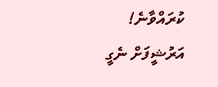ކުރައްވާނެ!
އަރުޝީފަށް ނެގީ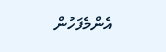އެންމެފަހުން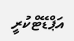އަޕްޑޭޓްކުރީ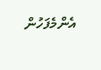އެންމެފަހުން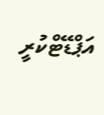އަޕްޑޭޓްކުރީ